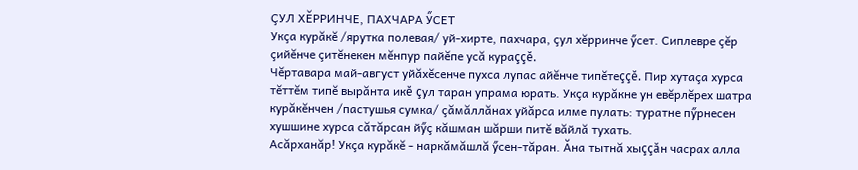ÇУЛ ХĔРРИНЧЕ, ПАХЧАРА ӲСЕТ
Укçа курăкĕ /ярутка полевая/ уй-хирте, пахчара, çул хĕрринче ӳсет. Сиплевре çĕр çийĕнче çитĕнекен мĕнпур пайĕпе усă кураççĕ.
Чĕртавара май-август уйăхĕсенче пухса лупас айĕнче типĕтеççĕ. Пир хутаçа хурса тĕттĕм типĕ вырăнта икĕ çул таран упрама юрать. Укçа курăкне ун евĕрлĕрех шатра курăкĕнчен /пастушья сумка/ çăмăллăнах уйăрса илме пулать: туратне пӳрнесен хушшине хурса сăтăрсан йӳç кăшман шăрши питĕ вăйлă тухать.
Асăрханăр! Укçа курăкĕ - наркăмăшлă ӳсен-тăран. Ăна тытнă хыççăн часрах алла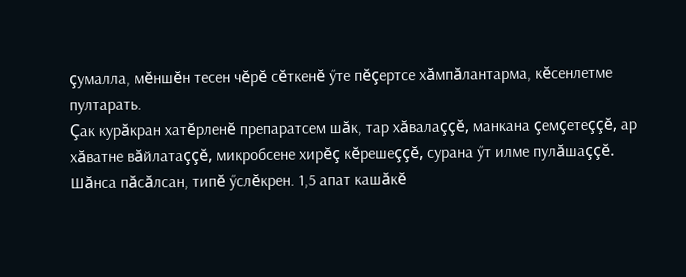çумалла, мĕншĕн тесен чĕрĕ сĕткенĕ ӳте пĕçертсе хăмпăлантарма, кĕсенлетме пултарать.
Çак курăкран хатĕрленĕ препаратсем шăк, тар хăвалаççĕ, манкана çемçетеççĕ, ар хăватне вăйлатаççĕ, микробсене хирĕç кĕрешеççĕ, сурана ӳт илме пулăшаççĕ.
Шăнса пăсăлсан, типĕ ӳслĕкрен. 1,5 апат кашăкĕ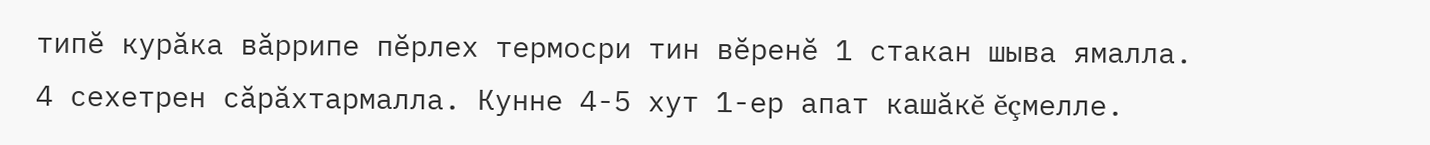типĕ курăка вăррипе пĕрлех термосри тин вĕренĕ 1 стакан шыва ямалла. 4 сехетрен сăрăхтармалла. Кунне 4-5 хут 1-ер апат кашăкĕ ĕçмелле.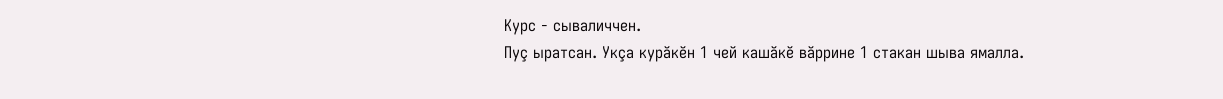Курс - сываличчен.
Пуç ыратсан. Укçа курăкĕн 1 чей кашăкĕ вăррине 1 стакан шыва ямалла.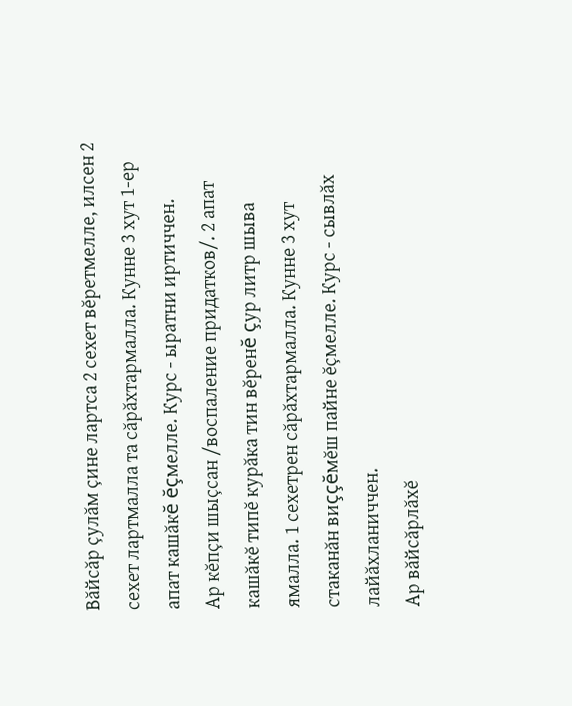Вăйсăр çулăм çине лартса 2 сехет вĕретмелле, илсен 2 сехет лартмалла та сăрăхтармалла. Кунне 3 хут 1-ер апат кашăкĕ ĕçмелле. Курс - ыратни иртиччен.
Ар кĕпçи шыçсан /воспаление придатков/. 2 апат кашăкĕ типĕ курăка тин вĕренĕ çур литр шыва ямалла. 1 сехетрен сăрăхтармалла. Кунне 3 хут стаканăн виççĕмĕш пайне ĕçмелле. Курс - сывлăх лайăхланиччен.
Ар вăйсăрлăхĕ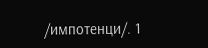/импотенци/. 1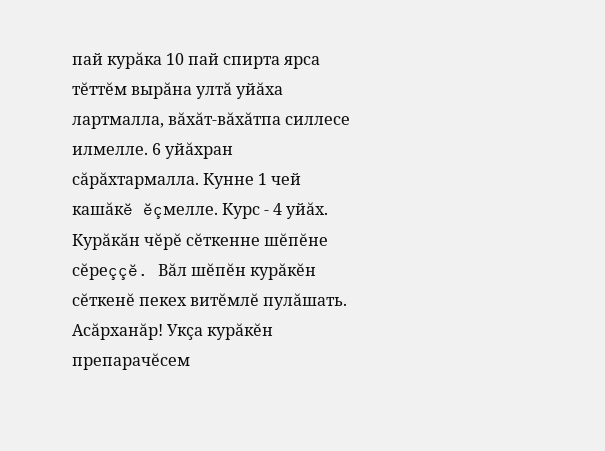пай курăка 10 пай спирта ярса тĕттĕм вырăна ултă уйăха лартмалла, вăхăт-вăхăтпа силлесе илмелле. 6 уйăхран сăрăхтармалла. Кунне 1 чей кашăкĕ ĕçмелле. Курс - 4 уйăх.
Курăкăн чĕрĕ сĕткенне шĕпĕне сĕреççĕ. Вăл шĕпĕн курăкĕн сĕткенĕ пекех витĕмлĕ пулăшать.
Асăрханăр! Укçа курăкĕн препарачĕсем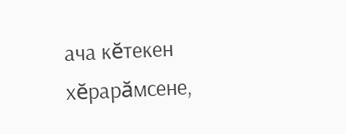ача кĕтекен хĕрарăмсене,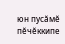юн пусăмĕ пĕчĕккипе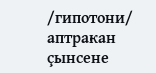/гипотони/ аптракан çынсене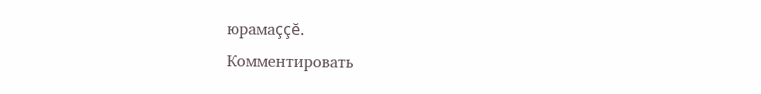юрамаççĕ.
Комментировать